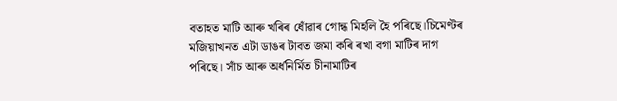বতাহত মাটি আৰু খৰিৰ ধোঁৱাৰ গোন্ধ মিহলি হৈ পৰিছে।চিমেণ্টৰ মজিয়াখনত এটা ডাঙৰ টাবত জমা কৰি ৰখা বগা মাটিৰ দাগ পৰিছে। সাঁচ আৰু অৰ্ধনিৰ্মিত চীনামাটিৰ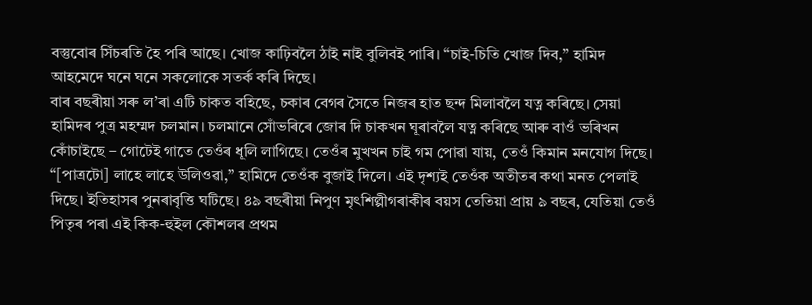বস্তুবোৰ সিঁচৰতি হৈ পৰি আছে। খোজ কাঢ়িবলৈ ঠাই নাই বুলিবই পাৰি। “চাই-চিতি খোজ দিব,” হামিদ আহমেদে ঘনে ঘনে সকলোকে সতৰ্ক কৰি দিছে।
বাৰ বছৰীয়া সৰু ল’ৰা এটি চাকত বহিছে, চকাৰ বেগৰ সৈতে নিজৰ হাত ছন্দ মিলাবলৈ যত্ন কৰিছে। সেয়া হামিদৰ পুত্ৰ মহম্মদ চলমান। চলমানে সোঁভৰিৰে জোৰ দি চাকখন ঘূৰাবলৈ যত্ন কৰিছে আৰু বাওঁ ভৰিখন কোঁচাইছে – গোটেই গাতে তেওঁৰ ধূলি লাগিছে। তেওঁৰ মুখখন চাই গম পোৱা যায়, তেওঁ কিমান মনযোগ দিছে।
“[পাত্ৰটো] লাহে লাহে উলিওৱা,” হামিদে তেওঁক বুজাই দিলে। এই দৃশ্যই তেওঁক অতীতৰ কথা মনত পেলাই দিছে। ইতিহাসৰ পুনৰাবৃত্তি ঘটিছে। ৪৯ বছৰীয়া নিপুণ মৃৎশিল্পীগৰাকীৰ বয়স তেতিয়া প্ৰায় ৯ বছৰ, যেতিয়া তেওঁ পিতৃৰ পৰা এই কিক-হুইল কৌশলৰ প্ৰথম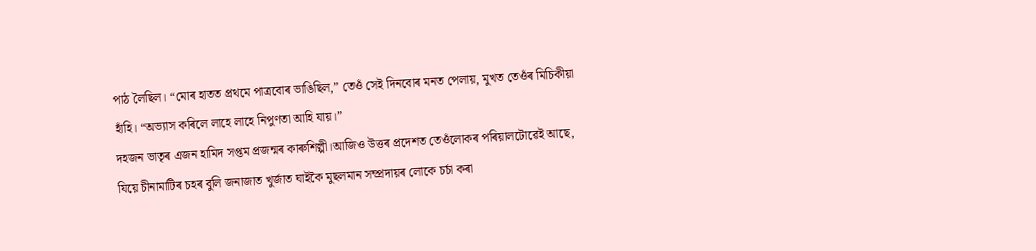পাঠ লৈছিল। “মোৰ হাতত প্ৰথমে পাত্ৰবোৰ ভাঙিছিল,” তেওঁ সেই দিনবোৰ মনত পেলায়, মুখত তেওঁৰ মিচিকীয়া হাঁহি। “অভ্যাস কৰিলে লাহে লাহে নিপুণতা আহি যায়।”
দহজন ভাতৃৰ এজন হামিদ সপ্তম প্ৰজন্মৰ কাৰুশিল্পী।আজিও উত্তৰ প্ৰদেশত তেওঁলোকৰ পৰিয়ালটোৱেই আছে, যিয়ে চীনামাটিৰ চহৰ বুলি জনাজাত খুৰ্জাত ঘাইকৈ মুছলমান সম্প্ৰদায়ৰ লোকে চৰ্চা কৰা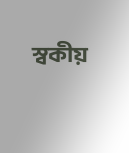স্বকীয়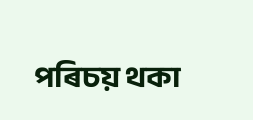পৰিচয় থকা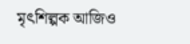মৃৎশিল্পক আজিও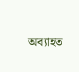অব্যাহত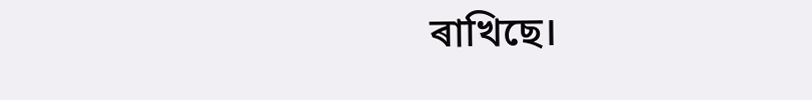ৰাখিছে।